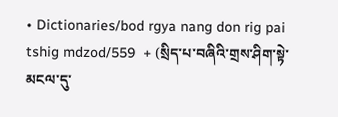• Dictionaries/bod rgya nang don rig pai tshig mdzod/559  + (སྲིད་པ་བཞིའི་གྲས་ཤིག་སྟེ་མངལ་དུ་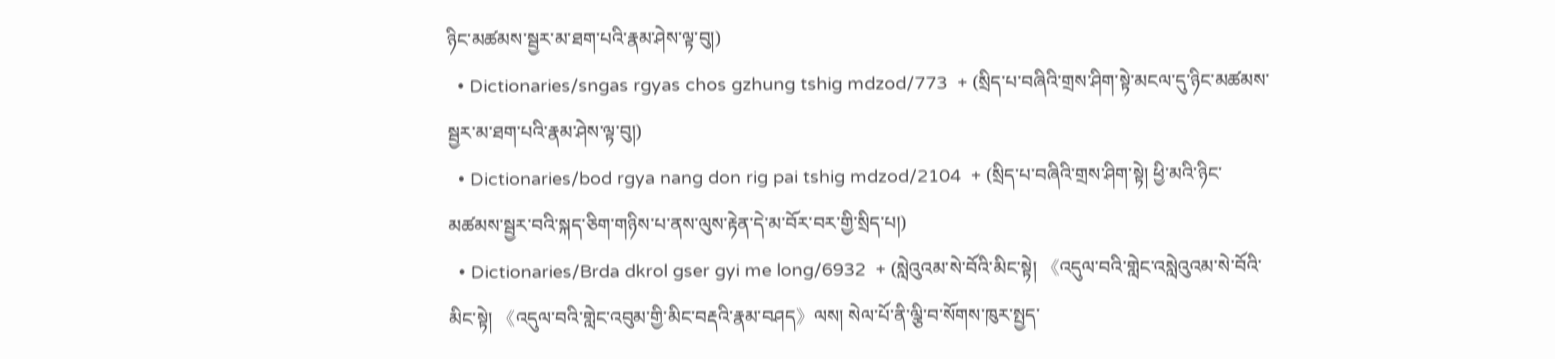ཉིང་མཚམས་སྦྱར་མ་ཐག་པའི་རྣམ་ཤེས་ལྟ་བུ།)
  • Dictionaries/sngas rgyas chos gzhung tshig mdzod/773  + (སྲིད་པ་བཞིའི་གྲས་ཤིག་སྟེ་མངལ་དུ་ཉིང་མཚམས་སྦྱར་མ་ཐག་པའི་རྣམ་ཤེས་ལྟ་བུ།)
  • Dictionaries/bod rgya nang don rig pai tshig mdzod/2104  + (སྲིད་པ་བཞིའི་གྲས་ཤིག་སྟེ། ཕྱི་མའི་ཉིང་མཚམས་སྦྱར་བའི་སྐད་ཅིག་གཉིས་པ་ནས་ལུས་རྟེན་དེ་མ་བོར་བར་གྱི་སྲིད་པ།)
  • Dictionaries/Brda dkrol gser gyi me long/6932  + (སླེའུའམ་སེ་བོའི་མིང་སྟེ། 《འདུལ་བའི་གླེང་འསླེའུའམ་སེ་བོའི་མིང་སྟེ། 《འདུལ་བའི་གླེང་འབུམ་གྱི་མིང་བརྡའི་རྣམ་བཤད》ལས། སེལ་པོ་ནི་ལྕི་བ་སོགས་ཁུར་སྤྱད་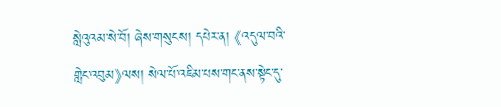སླེའུའམ་སེ་བོ། ཞེས་གསུངས། དཔེར་ན། 《འདུལ་བའི་གླེང་འབུམ》ལས། སེལ་པོ་འཇིམ་པས་གང་ནས་སྟེང་དུ་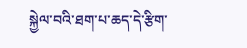སྐྱེལ་བའི་ཐག་པ་ཆད་དེ་རྩིག་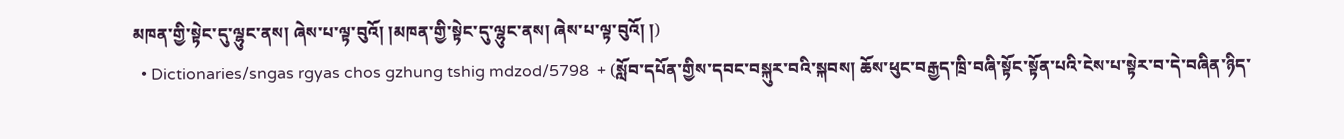མཁན་གྱི་སྟེང་དུ་ལྷུང་ནས། ཞེས་པ་ལྟ་བུའོ། །མཁན་གྱི་སྟེང་དུ་ལྷུང་ནས། ཞེས་པ་ལྟ་བུའོ། །)
  • Dictionaries/sngas rgyas chos gzhung tshig mdzod/5798  + (སློབ་དཔོན་གྱིས་དབང་བསྐུར་བའི་སྐབས། ཆོས་ཕུང་བརྒྱད་ཁྲི་བཞི་སྟོང་སྟོན་པའི་ངེས་པ་སྟེར་བ་དེ་བཞིན་ཉིད་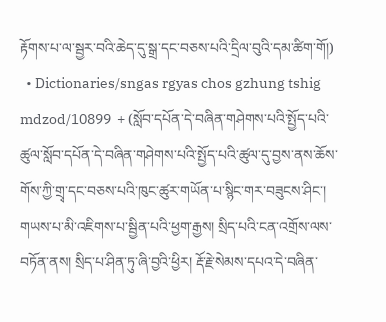རྟོགས་པ་ལ་སྦྱར་བའི་ཆེད་དུ་སྒྲ་དང་བཅས་པའི་དྲིལ་བུའི་དམ་ཚིག་གོ།)
  • Dictionaries/sngas rgyas chos gzhung tshig mdzod/10899  + (སློབ་དཔོན་དེ་བཞིན་གཤེགས་པའི་སྤྱོད་པའི་ཚུལ་སློབ་དཔོན་དེ་བཞིན་གཤེགས་པའི་སྤྱོད་པའི་ཚུལ་དུ་བྱས་ནས་ཆོས་གོས་ཀྱི་གྲྭ་དང་བཅས་པའི་ཁུང་ཚུར་གཡོན་པ་སྙིང་གར་བཟུངས་ཤིང་། གཡས་པ་མི་འཇིགས་པ་སྦྱིན་པའི་ཕྱག་རྒྱས། སྲིད་པའི་ངན་འགྲོས་ལས་བཏོན་ནས། སྲིད་པ་ཤིན་ཏུ་ཞི་བྱའི་ཕྱིར། རྡོ་རྗེ་སེམས་དཔའ་དེ་བཞིན་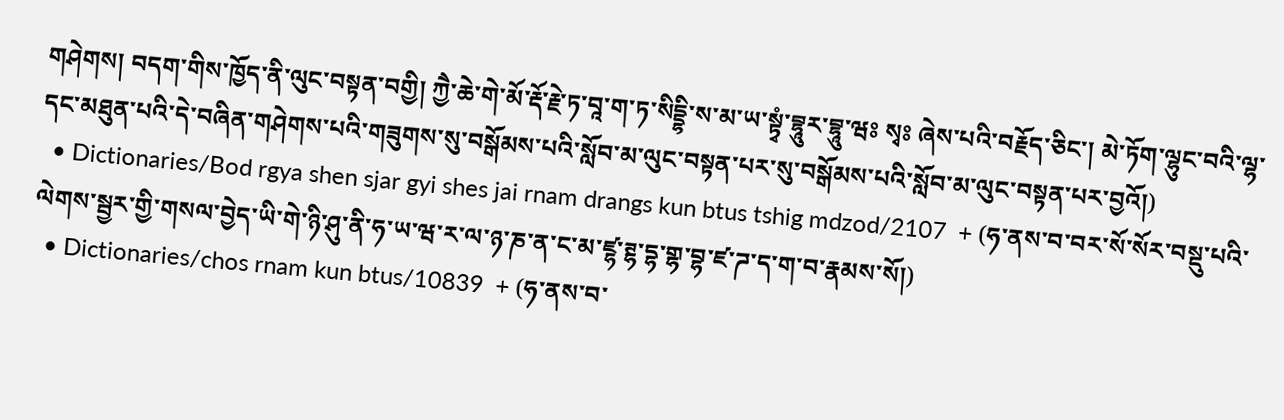གཤེགས། བདག་གིས་ཁྱོད་ནི་ལུང་བསྟན་བགྱི། ཀྱཻ་ཆེ་གེ་མོ་རྡོ་རྗེ་ཏ་བཱ་ག་ཏ་སིདྡྷི་ས་མ་ཡ་སྟྭཾ་བྷཱུར་བྷཱུ་ཝཿ སྭཿ ཞེས་པའི་བརྗོད་ཅིང་། མེ་ཏོག་ལྷུང་བའི་ལྷ་དང་མཐུན་པའི་དེ་བཞིན་གཤེགས་པའི་གཟུགས་སུ་བསྒོམས་པའི་སློབ་མ་ལུང་བསྟན་པར་སུ་བསྒོམས་པའི་སློབ་མ་ལུང་བསྟན་པར་བྱའོ།)
  • Dictionaries/Bod rgya shen sjar gyi shes jai rnam drangs kun btus tshig mdzod/2107  + (ཧ་ནས་བ་བར་སོ་སོར་བསྡུ་པའི་ལེགས་སྦྱར་གྱི་གསལ་བྱེད་ཡི་གེ་ཉི་ཤུ་ནི་ཧ་ཡ་ཝ་ར་ལ་ཉ་ཎ་ན་ང་མ་ཛྷ་ཊྷ་དྷ་གྷ་བྷ་ཛ་ཌ་ད་ག་བ་རྣམས་སོ།)
  • Dictionaries/chos rnam kun btus/10839  + (ཧ་ནས་བ་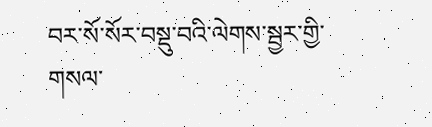བར་སོ་སོར་བསྡུ་བའི་ལེགས་སྦྱར་གྱི་གསལ་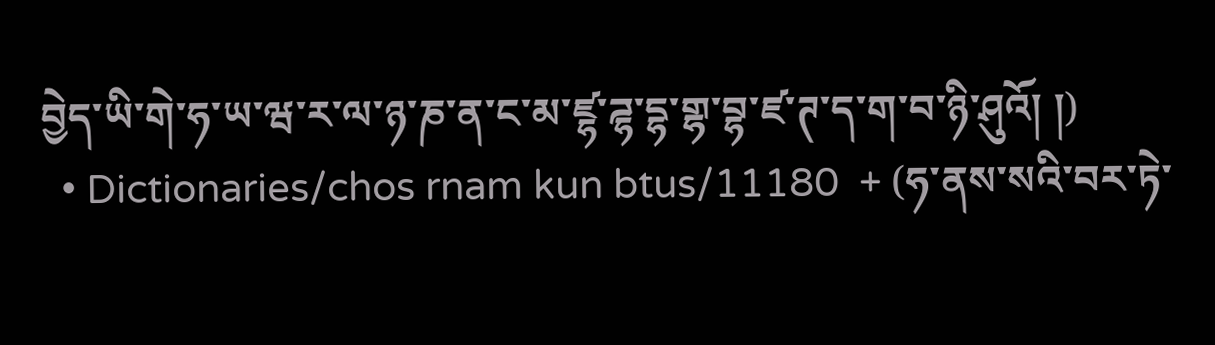བྱེད་ཡི་གེ་ཧ་ཡ་ཝ་ར་ལ་ཉ་ཎ་ན་ང་མ་ཛྷ་ཌྷ་དྷ་གྷ་བྷ་ཛ་ཊ་ད་ག་བ་ཉི་ཤུའོ། །)
  • Dictionaries/chos rnam kun btus/11180  + (ཧ་ནས་སའི་བར་ཏེ་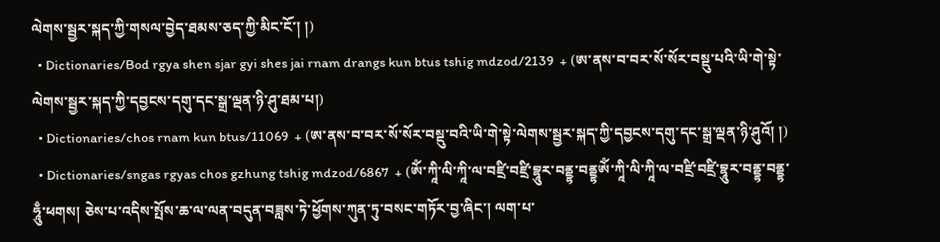ལེགས་སྦྱར་སྐད་ཀྱི་གསལ་བྱེད་ཐམས་ཅད་ཀྱི་མིང་ངོ་། །)
  • Dictionaries/Bod rgya shen sjar gyi shes jai rnam drangs kun btus tshig mdzod/2139  + (ཨ་ནས་བ་བར་སོ་སོར་བསྡུ་པའི་ཡི་གེ་སྟེ་ལེགས་སྦྱར་སྐད་ཀྱི་དབྱངས་དགུ་དང་སྒྲ་ལྡན་ཉི་ཤུ་ཐམ་པ།)
  • Dictionaries/chos rnam kun btus/11069  + (ཨ་ནས་བ་བར་སོ་སོར་བསྡུ་བའི་ཡི་གེ་སྟེ་ལེགས་སྦྱར་སྐད་ཀྱི་དབྱངས་དགུ་དང་སྒྲ་ལྡན་ཉི་ཤུའོ། །)
  • Dictionaries/sngas rgyas chos gzhung tshig mdzod/6867  + (ཨོཾ་ཀཱི་ལི་ཀཱི་ལ་བཛྲི་བཛྲི་བྷཱུར་བནྡྷ་བནྡྷཨོཾ་ཀཱི་ལི་ཀཱི་ལ་བཛྲི་བཛྲི་བྷཱུར་བནྡྷ་བནྡྷ་ཧཱུྃ་ཕགས། ཅེས་པ་འདིས་སྤོས་ཆ་ལ་ལན་བདུན་བཟླས་ཏེ་ཕྱོགས་ཀུན་ཏུ་བསང་གཏོར་བྱ་ཞིང་། ལག་པ་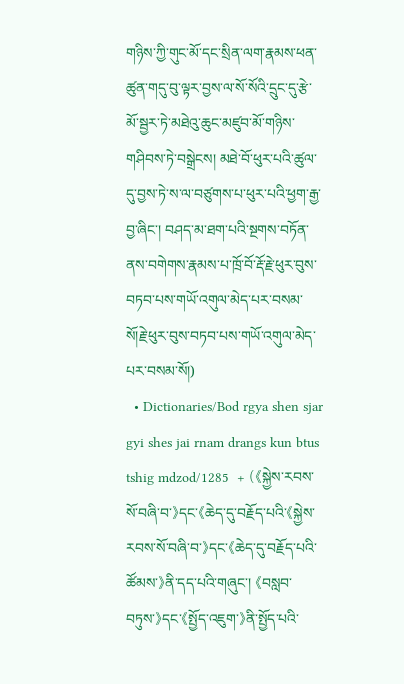གཉིས་ཀྱི་གུང་མོ་དང་སྲིན་ལག་རྣམས་ཕན་ཚུན་གདུ་བུ་ལྟར་བྱས་ལ་སོ་སོའི་དྲུང་དུ་རྩེ་མོ་སྦྱར་ཏེ་མཐེའུ་ཆུང་མཛུབ་མོ་གཉིས་གཤིབས་ཏེ་བསྒྲེངས། མཐེ་བོ་ཕུར་པའི་ཚུལ་དུ་བྱས་ཏེ་ས་ལ་བཙུགས་པ་ཕུར་པའི་ཕྱག་རྒྱ་བྱ་ཞིང་། བཤད་མ་ཐག་པའི་སྔགས་བཏོན་ནས་བགེགས་རྣམས་པ་ཁྲོ་བོ་རྡོ་རྗེ་ཕུར་བུས་བཏབ་པས་གཡོ་འགུལ་མེད་པར་བསམ་སོ།རྗེ་ཕུར་བུས་བཏབ་པས་གཡོ་འགུལ་མེད་པར་བསམ་སོ།)
  • Dictionaries/Bod rgya shen sjar gyi shes jai rnam drangs kun btus tshig mdzod/1285  + (《སྐྱེས་རབས་སོ་བཞི་བ་》དང་《ཆེད་དུ་བརྗོད་པའི་《སྐྱེས་རབས་སོ་བཞི་བ་》དང་《ཆེད་དུ་བརྗོད་པའི་ཚོམས་》ནི་དད་པའི་གཞུང་། 《བསླབ་བཏུས་》དང་《སྤྱོད་འཇུག་》ནི་སྤྱོད་པའི་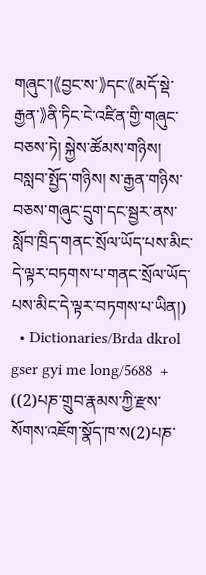གཞུང་།《བྱང་ས་》དང་《མདོ་སྡེ་རྒྱན་》ནི་ཏིང་ངེ་འཛིན་གྱི་གཞུང་བཅས་ཏེ། སྐྱེས་ཚོམས་གཉིས། བསླབ་སྤྱོད་གཉིས། ས་རྒྱན་གཉིས་བཅས་གཞུང་དྲུག་དང་སྦྱར་ནས་སློབ་ཁྲིད་གནང་སྲོལ་ཡོད་པས་མིང་དེ་ལྟར་བཏགས་པ་གནང་སྲོལ་ཡོད་པས་མིང་དེ་ལྟར་བཏགས་པ་ཡིན།)
  • Dictionaries/Brda dkrol gser gyi me long/5688  + ((2)པཎ་གྲུབ་རྣམས་ཀྱི་རྫས་སོགས་འཇོག་སྣོད་ཁ་ས(2)པཎ་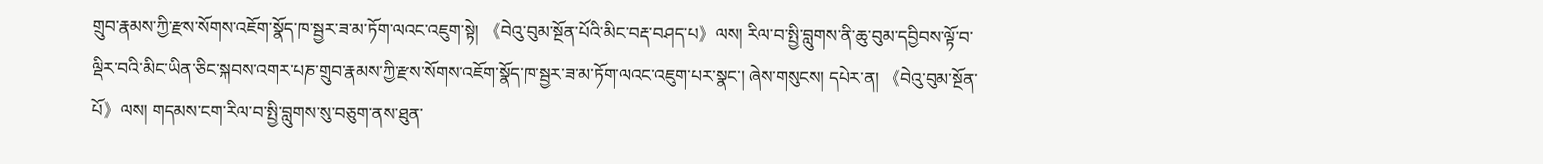གྲུབ་རྣམས་ཀྱི་རྫས་སོགས་འཇོག་སྣོད་ཁ་སྦྱར་ཟ་མ་ཏོག་ལའང་འཇུག་སྟེ། 《བེའུ་བུམ་སྔོན་པོའི་མིང་བརྡ་བཤད་པ》ལས། རིལ་བ་སྤྱི་བླུགས་ནི་ཆུ་བུམ་དབྱིབས་ལྟོ་བ་ལྡིར་བའི་མིང་ཡིན་ཅིང་སྐབས་འགར་པཎ་གྲུབ་རྣམས་ཀྱི་རྫས་སོགས་འཇོག་སྣོད་ཁ་སྦྱར་ཟ་མ་ཏོག་ལའང་འཇུག་པར་སྣང་། ཞེས་གསུངས། དཔེར་ན། 《བེའུ་བུམ་སྔོན་པོ》ལས། གདམས་ངག་རིལ་བ་སྤྱི་བླུགས་སུ་བཅུག་ནས་ཐུན་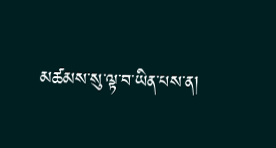མཚམས་སུ་ལྟ་བ་ཡིན་པས་ན།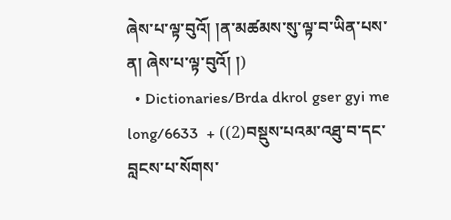ཞེས་པ་ལྟ་བུའོ། །ན་མཚམས་སུ་ལྟ་བ་ཡིན་པས་ན། ཞེས་པ་ལྟ་བུའོ། །)
  • Dictionaries/Brda dkrol gser gyi me long/6633  + ((2)བསྡུས་པའམ་འཐུ་བ་དང་བླངས་པ་སོགས་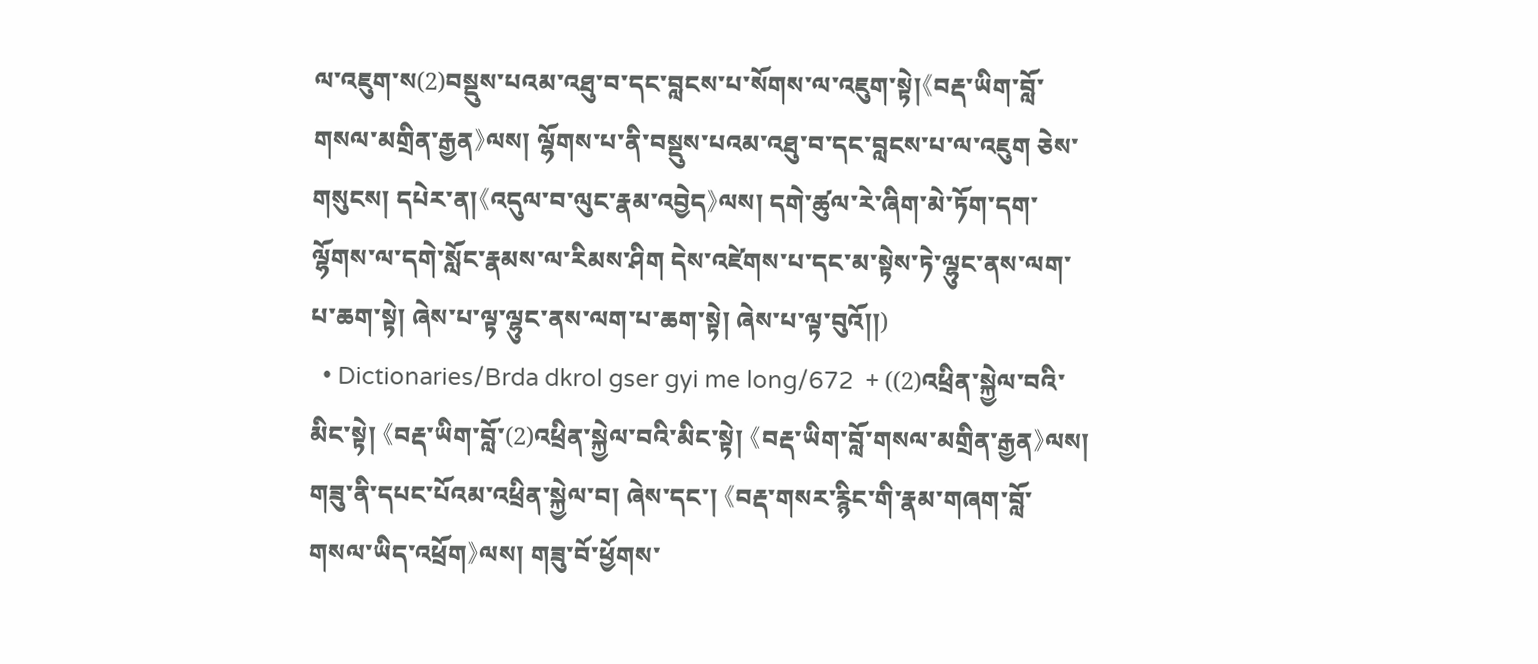ལ་འཇུག་ས(2)བསྡུས་པའམ་འཐུ་བ་དང་བླངས་པ་སོགས་ལ་འཇུག་སྟེ།《བརྡ་ཡིག་བློ་གསལ་མགྲིན་རྒྱན》ལས། ལྷོགས་པ་ནི་བསྡུས་པའམ་འཐུ་བ་དང་བླངས་པ་ལ་འཇུག ཅེས་གསུངས། དཔེར་ན།《འདུལ་བ་ལུང་རྣམ་འབྱེད》ལས། དགེ་ཚུལ་རེ་ཞིག་མེ་ཏོག་དག་ལྷོགས་ལ་དགེ་སློང་རྣམས་ལ་རིམས་ཤིག དེས་འཛེགས་པ་དང་མ་སྟེས་ཏེ་ལྷུང་ནས་ལག་པ་ཆག་སྟེ། ཞེས་པ་ལྟ་ལྷུང་ནས་ལག་པ་ཆག་སྟེ། ཞེས་པ་ལྟ་བུའོ།།)
  • Dictionaries/Brda dkrol gser gyi me long/672  + ((2)འཕྲིན་སྐྱེལ་བའི་མིང་སྟེ། 《བརྡ་ཡིག་བློ་(2)འཕྲིན་སྐྱེལ་བའི་མིང་སྟེ། 《བརྡ་ཡིག་བློ་གསལ་མགྲིན་རྒྱན》ལས། གཟུ་ནི་དཔང་པོའམ་འཕྲིན་སྐྱེལ་བ། ཞེས་དང་། 《བརྡ་གསར་རྙིང་གི་རྣམ་གཞག་བློ་གསལ་ཡིད་འཕྲོག》ལས། གཟུ་བོ་ཕྱོགས་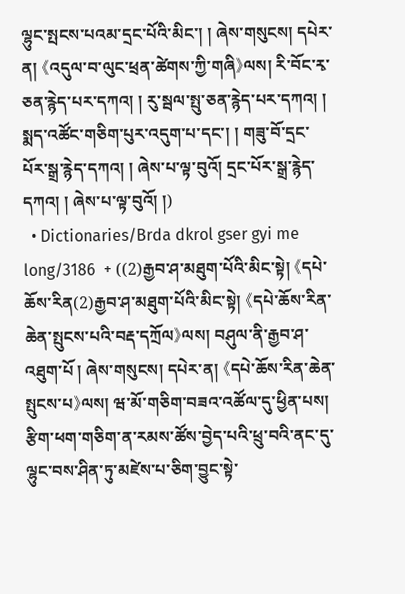ལྷུང་སྤངས་པའམ་དྲང་པོའི་མིང་། ། ཞེས་གསུངས། དཔེར་ན། 《འདུལ་བ་ལུང་ཕྲན་ཚེགས་ཀྱི་གཞི》ལས། རི་བོང་རྭ་ཅན་རྙེད་པར་དཀའ། ། རུ་སྦལ་སྤུ་ཅན་རྙེད་པར་དཀའ། ། སྨད་འཚོང་གཅིག་པུར་འདུག་པ་དང་། ། གཟུ་བོ་དྲང་པོར་སྒྲ་རྙེད་དཀའ། ། ཞེས་པ་ལྟ་བུའོ། དྲང་པོར་སྒྲ་རྙེད་དཀའ། ། ཞེས་པ་ལྟ་བུའོ། །)
  • Dictionaries/Brda dkrol gser gyi me long/3186  + ((2)རྒྱབ་ཤ་མཐུག་པོའི་མིང་སྟེ། 《དཔེ་ཆོས་རིན(2)རྒྱབ་ཤ་མཐུག་པོའི་མིང་སྟེ། 《དཔེ་ཆོས་རིན་ཆེན་སྤུངས་པའི་བརྡ་དཀྲོལ》ལས། བཤུལ་ནི་རྒྱབ་ཤ་འཐུག་པོ ། ཞེས་གསུངས། དཔེར་ན། 《དཔེ་ཆོས་རིན་ཆེན་སྤུངས་པ》ལས། ཝ་མོ་གཅིག་བཟའ་འཚོལ་དུ་ཕྱིན་པས། རྩིག་ཕག་གཅིག་ན་རམས་ཚོས་བྱེད་པའི་ཕྲུ་བའི་ནང་དུ་ལྷུང་བས་ཤིན་ཏུ་མཛེས་པ་ཅིག་བྱུང་སྟེ་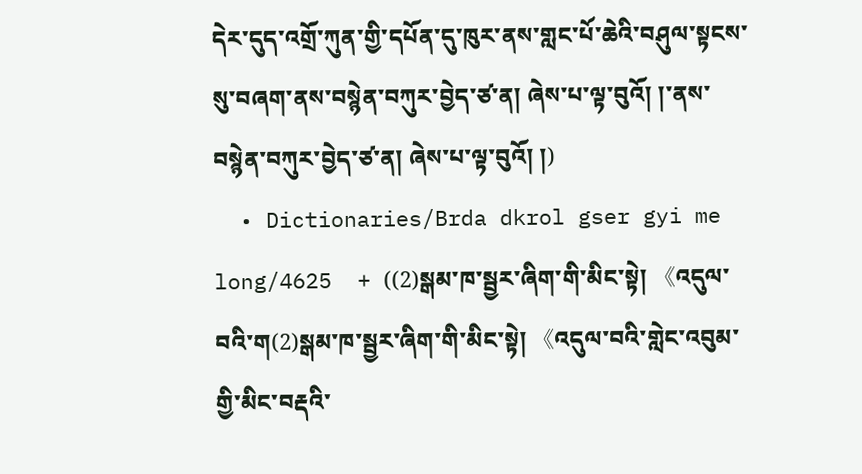དེར་དུད་འགྲོ་ཀུན་གྱི་དཔོན་དུ་ཁུར་ནས་གླང་པོ་ཆེའི་བཤུལ་སྟངས་སུ་བཞག་ནས་བསྙེན་བཀུར་བྱེད་ཙ་ན། ཞེས་པ་ལྟ་བུའོ། །་ནས་བསྙེན་བཀུར་བྱེད་ཙ་ན། ཞེས་པ་ལྟ་བུའོ། །)
  • Dictionaries/Brda dkrol gser gyi me long/4625  + ((2)སྒམ་ཁ་སྦྱར་ཞིག་གི་མིང་སྟེ། 《འདུལ་བའི་ག(2)སྒམ་ཁ་སྦྱར་ཞིག་གི་མིང་སྟེ། 《འདུལ་བའི་གླེང་འབུམ་གྱི་མིང་བརྡའི་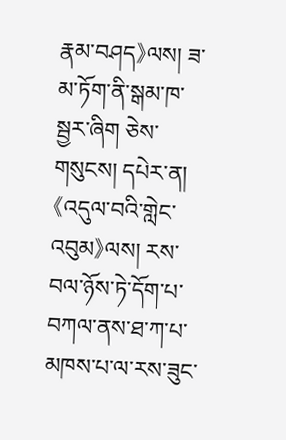རྣམ་བཤད》ལས། ཟ་མ་ཏོག་ནི་སྒམ་ཁ་སྦྱར་ཞིག ཅེས་གསུངས། དཔེར་ན། 《འདུལ་བའི་གླེང་འབུམ》ལས། རས་བལ་ཉོས་ཏེ་དོག་པ་བཀལ་ནས་ཐ་ཀ་པ་མཁས་པ་ལ་རས་ཟུང་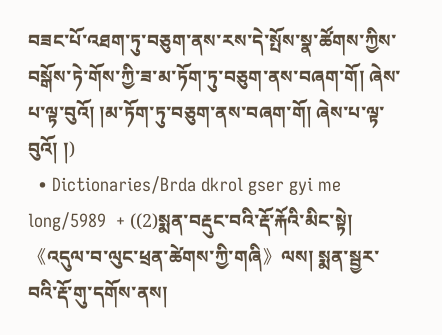བཟང་པོ་འཐག་ཏུ་བཅུག་ནས་རས་དེ་སྤོས་སྣ་ཚོགས་ཀྱིས་བསྒོས་ཏེ་གོས་ཀྱི་ཟ་མ་ཏོག་ཏུ་བཅུག་ནས་བཞག་གོ། ཞེས་པ་ལྟ་བུའོ། །མ་ཏོག་ཏུ་བཅུག་ནས་བཞག་གོ། ཞེས་པ་ལྟ་བུའོ། །)
  • Dictionaries/Brda dkrol gser gyi me long/5989  + ((2)སྨན་བརྡུང་བའི་རྡོ་རྐོའི་མིང་སྟེ།《འདུལ་བ་ལུང་ཕྲན་ཚེགས་ཀྱི་གཞི》ལས། སྨན་སྦྱར་བའི་རྡོ་གུ་དགོས་ནས།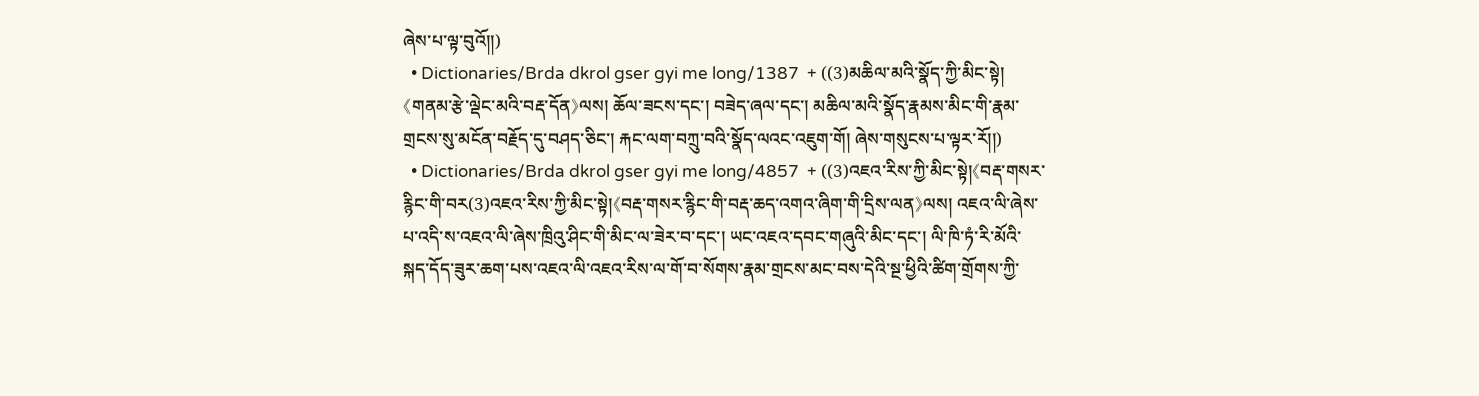ཞེས་པ་ལྟ་བུའོ།།)
  • Dictionaries/Brda dkrol gser gyi me long/1387  + ((3)མཆིལ་མའི་སྣོད་ཀྱི་མིང་སྟེ།《གནམ་རྩེ་ལྡེང་མའི་བརྡ་དོན》ལས། ཆོལ་ཟངས་དང་། བཟེད་ཞལ་དང་། མཆིལ་མའི་སྣོད་རྣམས་མིང་གི་རྣམ་གྲངས་སུ་མངོན་བརྗོད་དུ་བཤད་ཅིང་། རྐང་ལག་བཀྲུ་བའི་སྣོད་ལའང་འཇུག་གོ། ཞེས་གསུངས་པ་ལྟར་རོ།།)
  • Dictionaries/Brda dkrol gser gyi me long/4857  + ((3)འཇའ་རིས་ཀྱི་མིང་སྟེ།《བརྡ་གསར་རྙིང་གི་བར(3)འཇའ་རིས་ཀྱི་མིང་སྟེ།《བརྡ་གསར་རྙིང་གི་བརྡ་ཆད་འགའ་ཞིག་གི་དྲིས་ལན》ལས། འཇའ་ལི་ཞེས་པ་འདི་ས་འཇའ་ལི་ཞེས་ཁྲིའུ་ཤིང་གི་མིང་ལ་ཟེར་བ་དང་། ཡང་འཇའ་དབང་གཞུའི་མིང་དང་། ལི་ཁི་ཏཾ་རི་མོའི་སྐད་དོད་ཟུར་ཆག་པས་འཇའ་ལི་འཇའ་རིས་ལ་གོ་བ་སོགས་རྣམ་གྲངས་མང་བས་དེའི་སྔ་ཕྱིའི་ཚིག་གྲོགས་ཀྱི་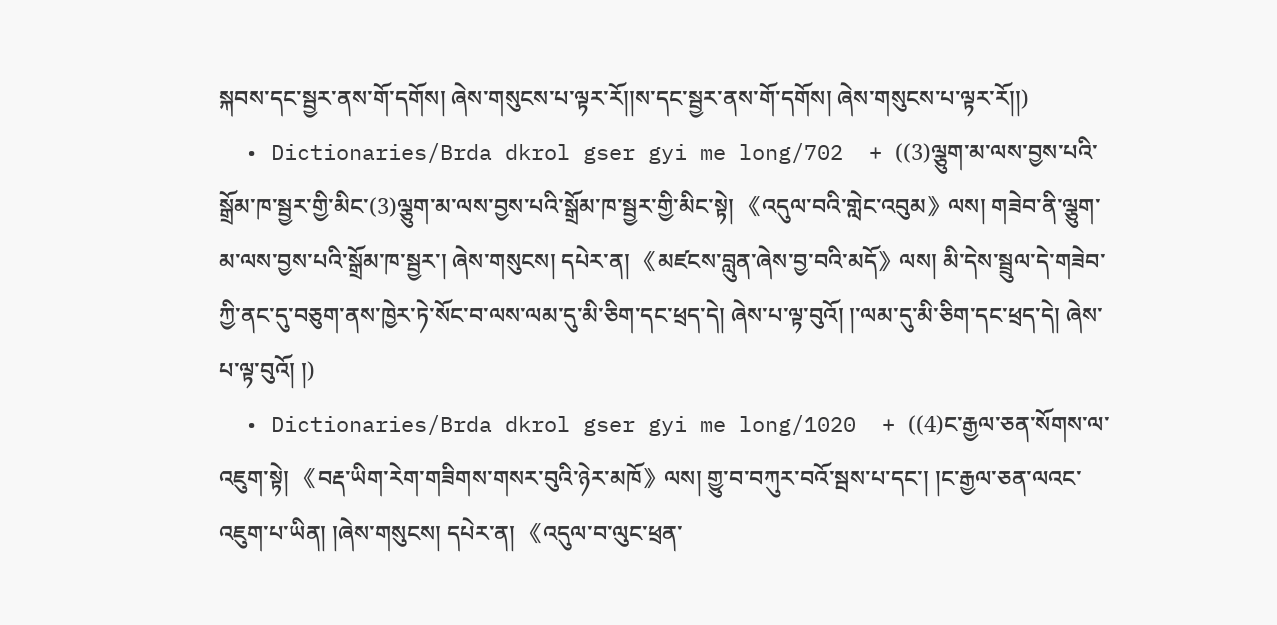སྐབས་དང་སྦྱར་ནས་གོ་དགོས། ཞེས་གསུངས་པ་ལྟར་རོ།།ས་དང་སྦྱར་ནས་གོ་དགོས། ཞེས་གསུངས་པ་ལྟར་རོ།།)
  • Dictionaries/Brda dkrol gser gyi me long/702  + ((3)ལྕུག་མ་ལས་བྱས་པའི་སྒྲོམ་ཁ་སྦྱར་གྱི་མིང་(3)ལྕུག་མ་ལས་བྱས་པའི་སྒྲོམ་ཁ་སྦྱར་གྱི་མིང་སྟེ། 《འདུལ་བའི་གླེང་འབུམ》ལས། གཟེབ་ནི་ལྕུག་མ་ལས་བྱས་པའི་སྒྲོམ་ཁ་སྦྱར་། ཞེས་གསུངས། དཔེར་ན། 《མཛངས་བླུན་ཞེས་བྱ་བའི་མདོ》ལས། མི་དེས་སྦྲུལ་དེ་གཟེབ་ཀྱི་ནང་དུ་བཅུག་ནས་ཁྱེར་ཏེ་སོང་བ་ལས་ལམ་དུ་མི་ཅིག་དང་ཕྲད་དེ། ཞེས་པ་ལྟ་བུའོ། །་ལམ་དུ་མི་ཅིག་དང་ཕྲད་དེ། ཞེས་པ་ལྟ་བུའོ། །)
  • Dictionaries/Brda dkrol gser gyi me long/1020  + ((4)ང་རྒྱལ་ཅན་སོགས་ལ་འཇུག་སྟེ། 《བརྡ་ཡིག་རེག་གཟིགས་གསར་བུའི་ཉེར་མཁོ》ལས། གྱུ་བ་བཀུར་བའོ་སྦས་པ་དང་། །ང་རྒྱལ་ཅན་ལའང་འཇུག་པ་ཡིན། །ཞེས་གསུངས། དཔེར་ན། 《འདུལ་བ་ལུང་ཕྲན་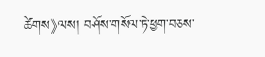ཚེགས》ལས། བཤོས་གསོལ་ཏེ་ཕྱག་བཅས་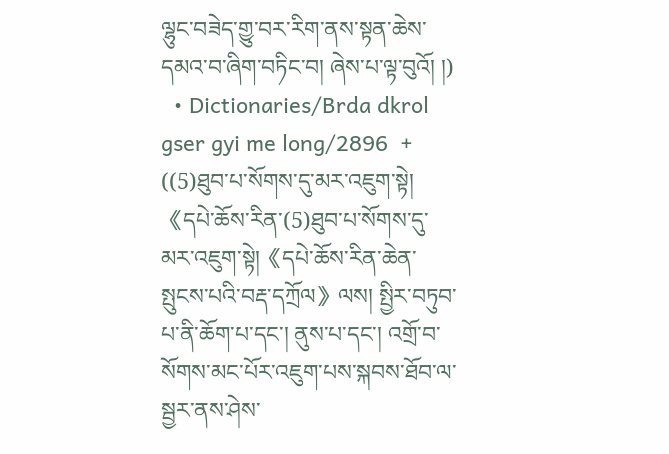ལྷུང་བཟེད་གྱུ་བར་རིག་ནས་སྟན་ཆེས་དམའ་བ་ཞིག་བཏིང་བ། ཞེས་པ་ལྟ་བུའོ། །)
  • Dictionaries/Brda dkrol gser gyi me long/2896  + ((5)ཐུབ་པ་སོགས་དུ་མར་འཇུག་སྟེ།《དཔེ་ཆོས་རིན་(5)ཐུབ་པ་སོགས་དུ་མར་འཇུག་སྟེ།《དཔེ་ཆོས་རིན་ཆེན་སྤུངས་པའི་བརྡ་དཀྲོལ》ལས། སྤྱིར་བཏུབ་པ་ནི་ཆོག་པ་དང་། ནུས་པ་དང་། འགྲོ་བ་སོགས་མང་པོར་འཇུག་པས་སྐབས་ཐོབ་ལ་སྦྱར་ནས་ཤེས་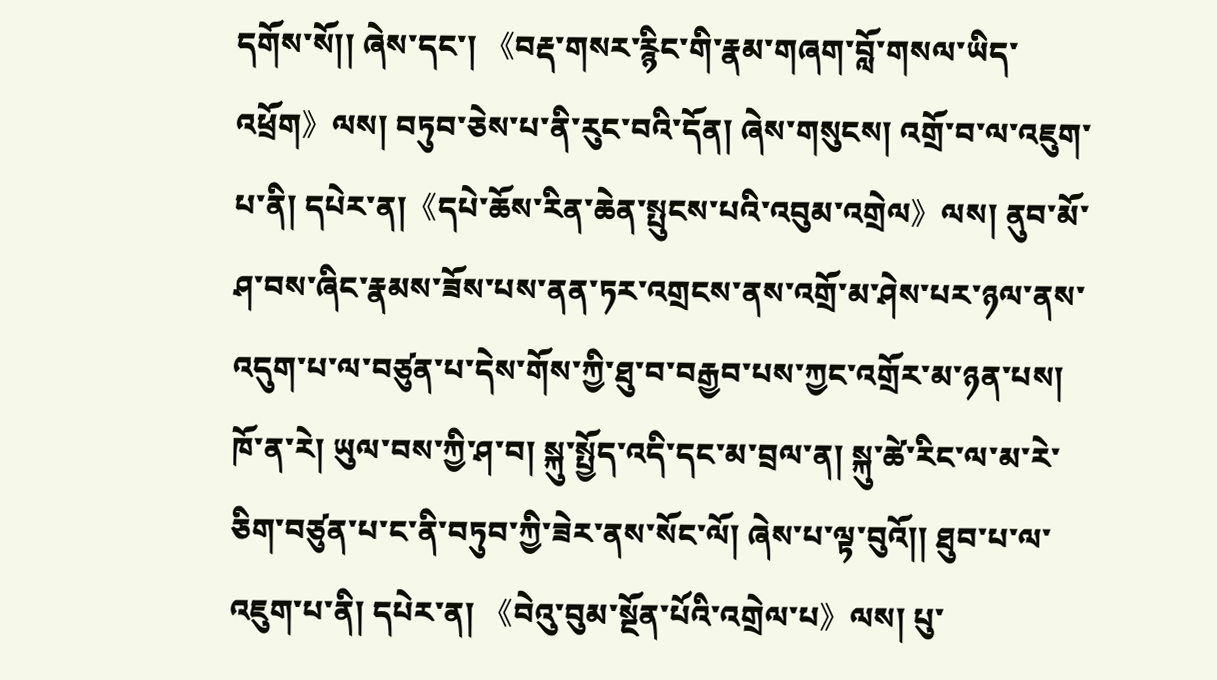དགོས་སོ།། ཞེས་དང་། 《བརྡ་གསར་རྙིང་གི་རྣམ་གཞག་བློ་གསལ་ཡིད་འཕྲོག》ལས། བཏུབ་ཅེས་པ་ནི་རུང་བའི་དོན། ཞེས་གསུངས། འགྲོ་བ་ལ་འཇུག་པ་ནི། དཔེར་ན།《དཔེ་ཆོས་རིན་ཆེན་སྤུངས་པའི་འབུམ་འགྲེལ》ལས། ནུབ་མོ་ཤ་བས་ཞིང་རྣམས་ཟོས་པས་ནན་ཏར་འགྲངས་ནས་འགྲོ་མ་ཤེས་པར་ཉལ་ནས་འདུག་པ་ལ་བཙུན་པ་དེས་གོས་ཀྱི་ཐུ་བ་བརྒྱབ་པས་ཀྱང་འགྲོར་མ་ཉན་པས། ཁོ་ན་རེ། ཡུལ་བས་ཀྱི་ཤ་བ། སྐུ་སྤྱོད་འདི་དང་མ་བྲལ་ན། སྐུ་ཚེ་རིང་ལ་མ་རེ་ཅིག་བཙུན་པ་ང་ནི་བཏུབ་ཀྱི་ཟེར་ནས་སོང་ལོ། ཞེས་པ་ལྟ་བུའོ།། ཐུབ་པ་ལ་འཇུག་པ་ནི། དཔེར་ན། 《བེའུ་བུམ་སྔོན་པོའི་འགྲེལ་པ》ལས། པུ་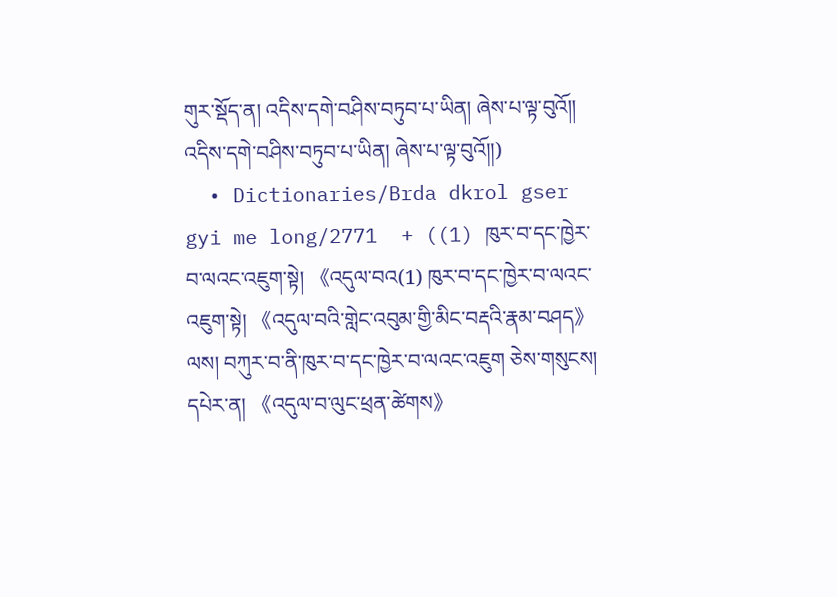གུར་སྡོད་ན། འདིས་དགེ་བཤིས་བཏུབ་པ་ཡིན། ཞེས་པ་ལྟ་བུའོ།། འདིས་དགེ་བཤིས་བཏུབ་པ་ཡིན། ཞེས་པ་ལྟ་བུའོ།།)
  • Dictionaries/Brda dkrol gser gyi me long/2771  + ((1) ཁུར་བ་དང་ཁྱེར་བ་ལའང་འཇུག་སྟེ། 《འདུལ་བའ(1) ཁུར་བ་དང་ཁྱེར་བ་ལའང་འཇུག་སྟེ། 《འདུལ་བའི་གླེང་འབུམ་གྱི་མིང་བརྡའི་རྣམ་བཤད》ལས། བཀུར་བ་ནི་ཁུར་བ་དང་ཁྱེར་བ་ལའང་འཇུག ཅེས་གསུངས། དཔེར་ན། 《འདུལ་བ་ལུང་ཕྲན་ཚེགས》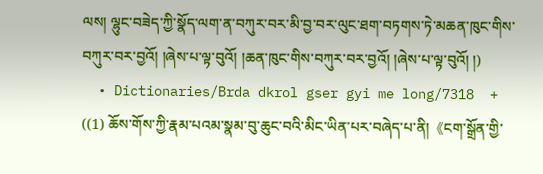ལས། ལྷུང་བཟེད་ཀྱི་སྣོད་ལག་ན་བཀུར་བར་མི་བྱ་བར་ལུང་ཐག་བཏགས་ཏེ་མཆན་ཁུང་གིས་བཀུར་བར་བྱའོ། །ཞེས་པ་ལྟ་བུའོ། །ཆན་ཁུང་གིས་བཀུར་བར་བྱའོ། །ཞེས་པ་ལྟ་བུའོ། །)
  • Dictionaries/Brda dkrol gser gyi me long/7318  + ((1) ཆོས་གོས་ཀྱི་རྣམ་པའམ་སྣམ་བུ་ཆུང་བའི་མིང་ཡིན་པར་བཞེད་པ་ནི།《ངག་སྒྲོན་གྱི་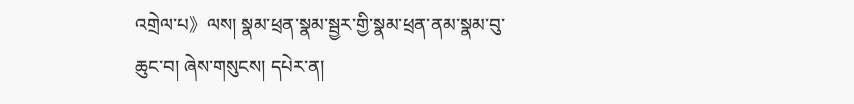འགྲེལ་པ》ལས། སྣམ་ཕྲན་སྣམ་སྦྱར་གྱི་སྣམ་ཕྲན་ནམ་སྣམ་བུ་ཆུང་བ། ཞེས་གསུངས། དཔེར་ན།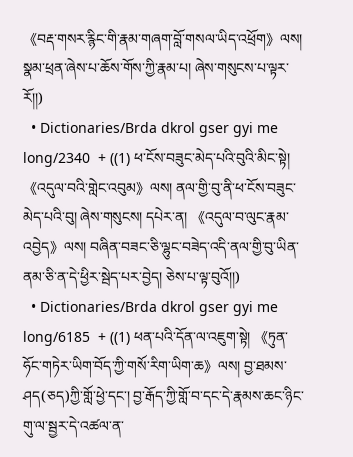《བརྡ་གསར་རྙིང་གི་རྣམ་གཞག་བློ་གསལ་ཡིད་འཕྲོག》ལས། སྣམ་ཕྲན་ཞེས་པ་ཆོས་གོས་ཀྱི་རྣམ་པ། ཞེས་གསུངས་པ་ལྟར་རོ།།)
  • Dictionaries/Brda dkrol gser gyi me long/2340  + ((1) ཕ་ངོས་བཟུང་མེད་པའི་བུའི་མིང་སྟེ།《འདུལ་བའི་གླེང་འབུམ》ལས། ནལ་གྱི་བུ་ནི་ཕ་ངོས་བཟུང་མེད་པའི་བུ། ཞེས་གསུངས། དཔེར་ན། 《འདུལ་བ་ལུང་རྣམ་འབྱེད》ལས། བཞིན་བཟང་ཅི་ལྷུང་བཟེད་འདི་ནལ་གྱི་བུ་ཡིན་ནམ་ཅི་ན་དེ་ཕྱིར་སྦེད་པར་བྱེད། ཅེས་པ་ལྟ་བུའོ།།)
  • Dictionaries/Brda dkrol gser gyi me long/6185  + ((1) ཕན་པའི་དོན་ལ་འཇུག་སྟེ། 《ཏུན་ཧོང་གཏེར་ཡིག་བོད་ཀྱི་གསོ་རིག་ཡིག་ཆ》ལས། བྱ་ཐམས་ཤད(ཅད)ཀྱི་གློ་ཕྱེ་དང་། བྱ་རྒོད་ཀྱི་གློ་བ་དང་དེ་རྣམས་ཆང་ཉིང་གུ་ལ་སྦྱར་དེ་འཚལ་ན་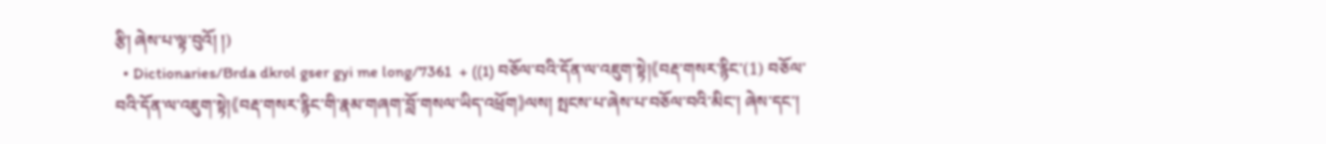རྩི། ཞེས་པ་ལྟ་བུའོ། །)
  • Dictionaries/Brda dkrol gser gyi me long/7361  + ((1) བཅོལ་བའི་དོན་ལ་འཇུག་སྟེ།《བརྡ་གསར་རྙིང་(1) བཅོལ་བའི་དོན་ལ་འཇུག་སྟེ།《བརྡ་གསར་རྙིང་གི་རྣམ་གཞག་བློ་གསལ་ཡིད་འཕྲོག》ལས། སྤངས་པ་ཞེས་པ་བཅོལ་བའི་མིང་། ཞེས་དང་།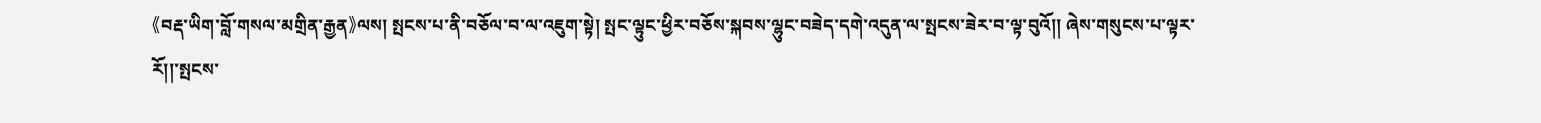《བརྡ་ཡིག་བློ་གསལ་མགྲིན་རྒྱན》ལས། སྤངས་པ་ནི་བཅོལ་བ་ལ་འཇུག་སྟེ། སྤང་ལྟུང་ཕྱིར་བཅོས་སྐབས་ལྷུང་བཟེད་དགེ་འདུན་ལ་སྤངས་ཟེར་བ་ལྟ་བུའོ།། ཞེས་གསུངས་པ་ལྟར་རོ།།་སྤངས་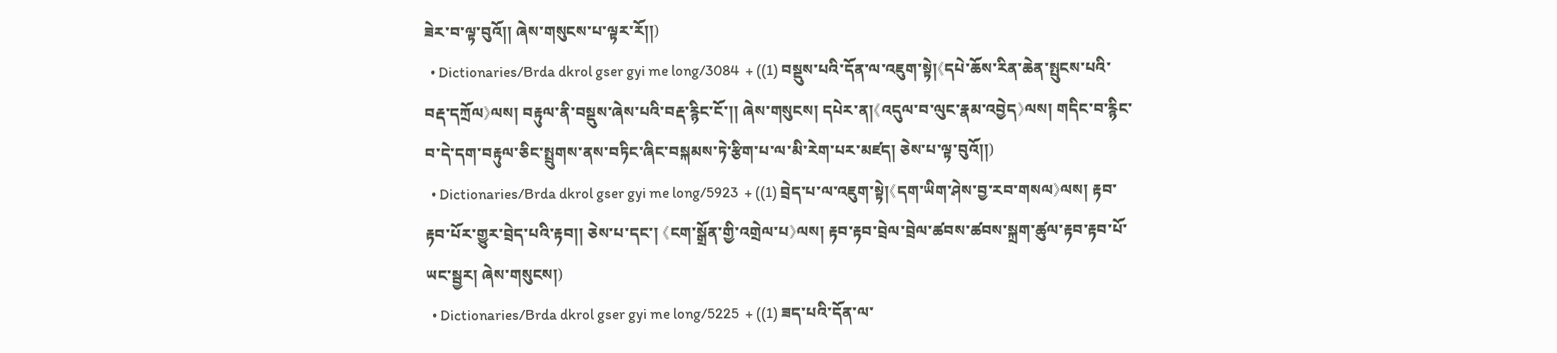ཟེར་བ་ལྟ་བུའོ།། ཞེས་གསུངས་པ་ལྟར་རོ།།)
  • Dictionaries/Brda dkrol gser gyi me long/3084  + ((1) བསྡུས་པའི་དོན་ལ་འཇུག་སྟེ།《དཔེ་ཆོས་རིན་ཆེན་སྤུངས་པའི་བརྡ་དཀྲོལ》ལས། བརྟུལ་ནི་བསྡུས་ཞེས་པའི་བརྡ་རྙིང་ངོ་།། ཞེས་གསུངས། དཔེར་ན།《འདུལ་བ་ལུང་རྣམ་འབྱེད》ལས། གདིང་བ་རྙིང་བ་དེ་དག་བརྟུལ་ཅིང་སྤྲུགས་ནས་བཏིང་ཞིང་བསྐམས་ཏེ་རྩིག་པ་ལ་མི་རེག་པར་མཛད། ཅེས་པ་ལྟ་བུའོ།།)
  • Dictionaries/Brda dkrol gser gyi me long/5923  + ((1) བྲེད་པ་ལ་འཇུག་སྟེ།《དག་ཡིག་ཤེས་བྱ་རབ་གསལ》ལས། རྟབ་རྟབ་པོར་གྱུར་བྲེད་པའི་རྟབ།། ཅེས་པ་དང་། 《ངག་སྒྲོན་གྱི་འགྲེལ་པ》ལས། རྟབ་རྟབ་བྲེལ་བྲེལ་ཚབས་ཚབས་སྐྲག་ཚུལ་རྟབ་རྟབ་པོ་ཡང་སྦྱར། ཞེས་གསུངས།)
  • Dictionaries/Brda dkrol gser gyi me long/5225  + ((1) ཟད་པའི་དོན་ལ་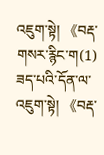འཇུག་སྟེ། 《བརྡ་གསར་རྙིང་ག(1) ཟད་པའི་དོན་ལ་འཇུག་སྟེ། 《བརྡ་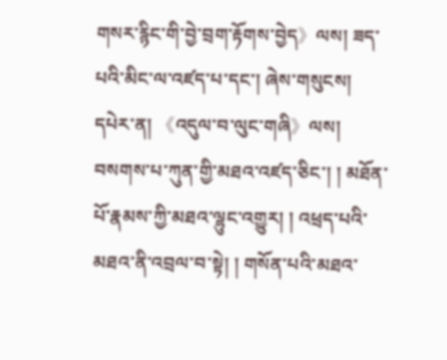གསར་རྙིང་གི་བྱེ་བྲག་རྟོགས་བྱེད》ལས། ཟད་པའི་མིང་ལ་འཛད་པ་དང་། ཞེས་གསུངས། དཔེར་ན། 《འདུལ་བ་ལུང་གཞི》ལས། བསགས་པ་ཀུན་གྱི་མཐའ་འཛད་ཅིང་། ། མཐོན་པོ་རྣམས་ཀྱི་མཐའ་ལྷུང་འགྱུར། ། འཕྲད་པའི་མཐའ་ནི་འབྲལ་བ་སྟེ། ། གསོན་པའི་མཐའ་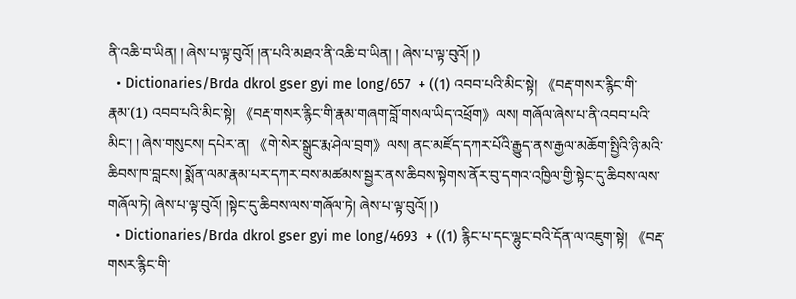ནི་འཆི་བ་ཡིན། ། ཞེས་པ་ལྟ་བུའོ། །ན་པའི་མཐའ་ནི་འཆི་བ་ཡིན། ། ཞེས་པ་ལྟ་བུའོ། །)
  • Dictionaries/Brda dkrol gser gyi me long/657  + ((1) འབབ་པའི་མིང་སྟེ། 《བརྡ་གསར་རྙིང་གི་རྣམ་(1) འབབ་པའི་མིང་སྟེ། 《བརྡ་གསར་རྙིང་གི་རྣམ་གཞག་བློ་གསལ་ཡིད་འཕྲོག》ལས། གཞོལ་ཞེས་པ་ནི་འབབ་པའི་མིང་། ། ཞེས་གསུངས། དཔེར་ན། 《གེ་སེར་སྒྲུང་རྨ་ཤེལ་བྲག》ལས། ནང་མཛོད་དཀར་པོའི་རྒྱུད་ནས་རྒྱལ་མཆོག་སྤྱིའི་ཉི་མའི་ཆིབས་ཁ་བླངས། སྨོན་ལམ་རྣམ་པར་དཀར་བས་མཚམས་སྦྱར་ནས་ཆིབས་སྟེགས་ནོར་བུ་དགའ་འཁྱིལ་གྱི་སྟེང་དུ་ཆིབས་ལས་གཞོལ་ཏེ། ཞེས་པ་ལྟ་བུའོ། །སྟེང་དུ་ཆིབས་ལས་གཞོལ་ཏེ། ཞེས་པ་ལྟ་བུའོ། །)
  • Dictionaries/Brda dkrol gser gyi me long/4693  + ((1) རྙིང་པ་དང་ལྷུང་བའི་དོན་ལ་འཇུག་སྟེ། 《བརྡ་གསར་རྙིང་གི་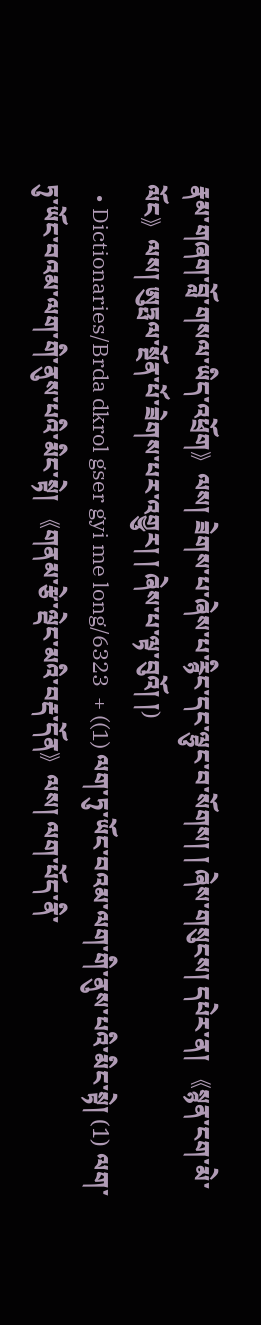རྣམ་གཞག་བློ་གསལ་ཡིད་འཕྲོག》ལས། ཟེགས་པ་ཞེས་པ་རྙིང་དང་ལྷུང་བ་སོགས། ། ཞེས་གསུངས། དཔེར་ན། 《སྙན་ངག་མེ་ལོང》ལས། ཨུཏྤལ་སྔོན་པོ་ཟེགས་པར་འགྱུར། ། ཞེས་པ་ལྟ་བུའོ། །)
  • Dictionaries/Brda dkrol gser gyi me long/6323  + ((1) ལག་ཏུ་ཡོང་བའམ་ལག་གི་ནུས་པའི་མིང་སྟེ། (1) ལག་ཏུ་ཡོང་བའམ་ལག་གི་ནུས་པའི་མིང་སྟེ། 《གནམ་རྩེ་ལྡེང་མའི་བརྡ་དོན》ལས། ལག་པོད་ནི་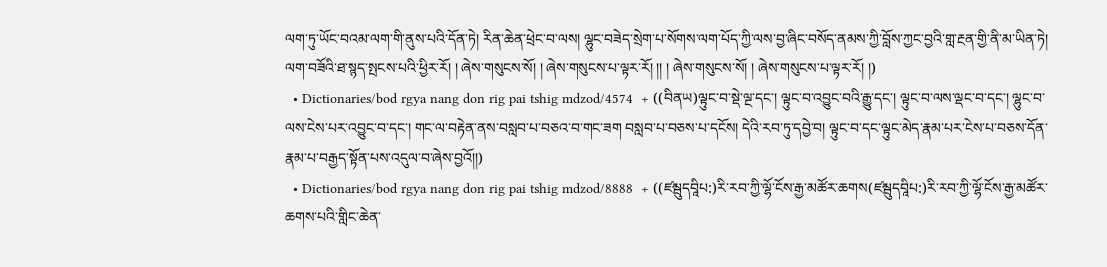ལག་ཏུ་ཡོང་བའམ་ལག་གི་ནུས་པའི་དོན་ཏེ། རིན་ཆེན་ཕྲེང་བ་ལས། ལྷུང་བཟེད་སྲེག་པ་སོགས་ལག་པོད་ཀྱི་ལས་བྱ་ཞིང་བསོད་ནམས་ཀྱི་བློས་ཀྱང་བྱའི་གླ་རྔན་གྱི་ནི་མ་ཡིན་ཏེ། ལག་བཟོའི་ཐ་སྙད་སྤངས་པའི་ཕྱིར་རོ། ། ཞེས་གསུངས་སོ། ། ཞེས་གསུངས་པ་ལྟར་རོ། །། ། ཞེས་གསུངས་སོ། ། ཞེས་གསུངས་པ་ལྟར་རོ། །)
  • Dictionaries/bod rgya nang don rig pai tshig mdzod/4574  + ((བིནཡ)ལྟུང་བ་སྡེ་ལྔ་དང་། ལྟུང་བ་འབྱུང་བའི་རྒྱུ་དང་། ལྟུང་བ་ལས་ལྡང་བ་དང་། ལྷུང་བ་ལས་ངེས་པར་འབྱུང་བ་དང་། གང་ལ་བརྟེན་ནས་བསླབ་པ་བཅའ་བ་གང་ཟག བསླབ་པ་བཅས་པ་དངོས། དེའི་རབ་ཏུ་དབྱེ་བ། ལྟུང་བ་དང་ལྟུང་མེད་རྣམ་པར་ངེས་པ་བཅས་དོན་རྣམ་པ་བརྒྱད་སྟོན་པས་འདུལ་བ་ཞེས་བྱའོ།།)
  • Dictionaries/bod rgya nang don rig pai tshig mdzod/8888  + ((ཛམྦུདབཱིཔ:)རི་རབ་ཀྱི་ལྷོ་ངོས་རྒྱ་མཚོར་ཆགས(ཛམྦུདབཱིཔ:)རི་རབ་ཀྱི་ལྷོ་ངོས་རྒྱ་མཚོར་ཆགས་པའི་གླིང་ཆེན་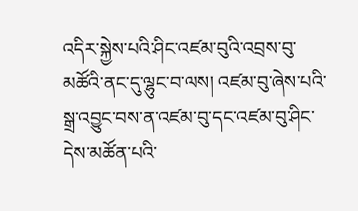འདིར་སྐྱེས་པའི་ཤིང་འཛམ་བུའི་འབྲས་བུ་མཚོའི་ནང་དུ་ལྷུང་བ་ལས། འཛམ་བུ་ཞེས་པའི་སྒྲ་འབྱུང་བས་ན་འཛམ་བུ་དང་འཛམ་བུ་ཤིང་དེས་མཚོན་པའི་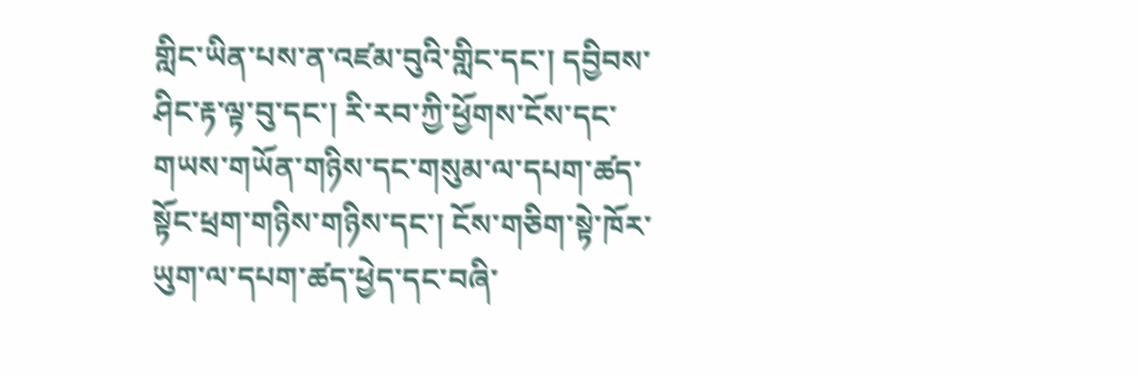གླིང་ཡིན་པས་ན་འཛམ་བུའི་གླིང་དང་། དབྱིབས་ཤིང་རྟ་ལྟ་བུ་དང་། རི་རབ་ཀྱི་ཕྱོགས་ངོས་དང་གཡས་གཡོན་གཉིས་དང་གསུམ་ལ་དཔག་ཚད་སྟོང་ཕྲག་གཉིས་གཉིས་དང་། ངོས་གཅིག་སྟེ་ཁོར་ཡུག་ལ་དཔག་ཚད་ཕྱེད་དང་བཞི་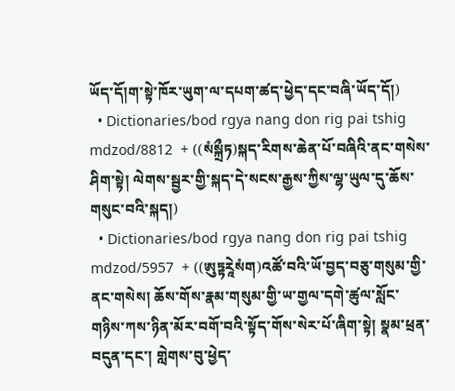ཡོད་དོ།ག་སྟེ་ཁོར་ཡུག་ལ་དཔག་ཚད་ཕྱེད་དང་བཞི་ཡོད་དོ།)
  • Dictionaries/bod rgya nang don rig pai tshig mdzod/8812  + ((སཾསྐྲྀཏ)སྐད་རིགས་ཆེན་པོ་བཞིའི་ནང་གསེས་ཤིག་སྟེ། ལེགས་སྦྱར་གྱི་སྐད་དེ་སངས་རྒྱས་ཀྱིས་ལྷ་ཡུལ་དུ་ཆོས་གསུང་བའི་སྐད།)
  • Dictionaries/bod rgya nang don rig pai tshig mdzod/5957  + ((ཨུཏྟརཱེསཾག)འཚོ་བའི་ཡོ་བྱད་བཅུ་གསུམ་གྱི་ནང་གསེས། ཆོས་གོས་རྣམ་གསུམ་གྱི་ཡ་གྱལ་དགེ་ཚུལ་སློང་གཉིས་ཀས་ཉིན་མོར་བགོ་བའི་སྟོད་གོས་སེར་པོ་ཞིག་སྟེ། སྣམ་ཕྲན་བདུན་དང་། གླེགས་བུ་ཕྱེད་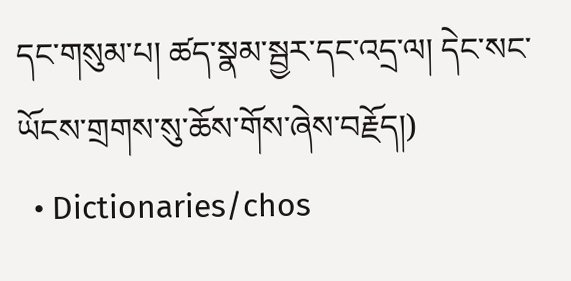དང་གསུམ་པ། ཚད་སྣམ་སྦྱར་དང་འདྲ་ལ། དེང་སང་ཡོངས་གྲགས་སུ་ཆོས་གོས་ཞེས་བརྗོད།)
  • Dictionaries/chos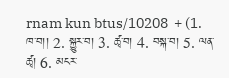rnam kun btus/10208  + (1. ཁ་བ།། 2. སྐྱུར་བ། 3. ཚྭ་བ། 4. བསྐ་བ། 5. ལན་ཚྭ། 6. མངར་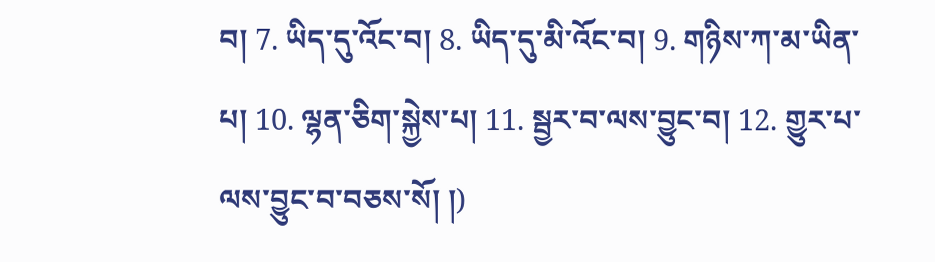བ། 7. ཡིད་དུ་འོང་བ། 8. ཡིད་དུ་མི་འོང་བ། 9. གཉིས་ཀ་མ་ཡིན་པ། 10. ལྷན་ཅིག་སྐྱེས་པ། 11. སྦྱར་བ་ལས་བྱུང་བ། 12. གྱུར་པ་ལས་བྱུང་བ་བཅས་སོ། །)